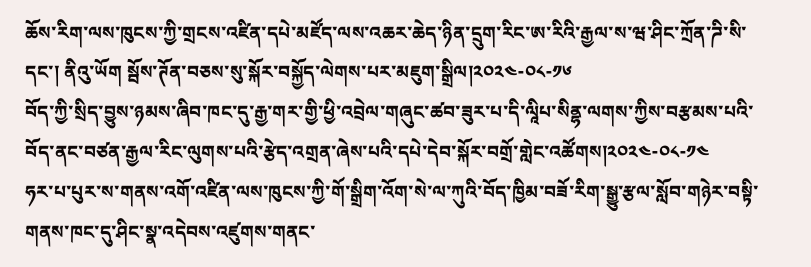ཆོས་རིག་ལས་ཁུངས་ཀྱི་གྲངས་འཛིན་དཔེ་མཛོད་ལས་འཆར་ཆེད་ཉིན་དྲུག་རིང་ཨ་རིའི་རྒྱལ་ས་ཝ་ཤིང་ཀྲོན་ཌི་སི་དང་། ནིའུ་ཡོག སྦོས་ཊོན་བཅས་སུ་སྐོར་བསྐྱོད་ལེགས་པར་མཇུག་སྒྲིལ།༢༠༢༤-༠༨-༡༦
བོད་ཀྱི་སྲིད་བྱུས་ཉམས་ཞིབ་ཁང་དུ་རྒྱ་གར་གྱི་ཕྱི་འབྲེལ་གཞུང་ཚབ་ཟུར་པ་དི་ལཱིཔ་སིནྷ་ལགས་ཀྱིས་བརྩམས་པའི་བོད་ནང་བཙན་རྒྱལ་རིང་ལུགས་པའི་རྩེད་འགྲན་ཞེས་པའི་དཔེ་དེབ་སྐོར་བགྲོ་གླེང་འཚོགས།༢༠༢༤-༠༨-༡༤
ཧར་པ་པུར་ས་གནས་འགོ་འཛིན་ལས་ཁུངས་ཀྱི་གོ་སྒྲིག་འོག་སེ་ལ་ཀུའི་བོད་ཁྱིམ་བཟོ་རིག་སྒྱུ་རྩལ་སློབ་གཉེར་བསྟི་གནས་ཁང་དུ་ཤིང་སྣ་འདེབས་འཛུགས་གནང་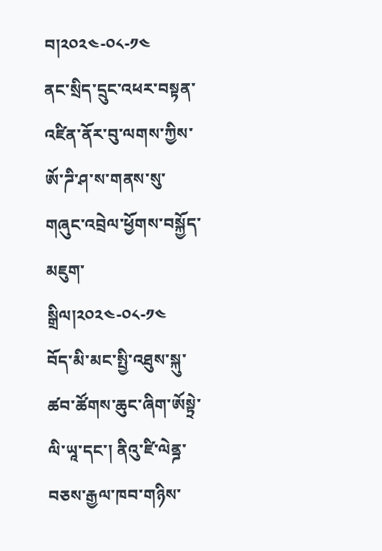བ།༢༠༢༤-༠༨-༡༤
ནང་སྲིད་དྲུང་འཕར་བསྟན་འཛིན་ནོར་བུ་ལགས་ཀྱིས་ཨོ་ཌི་ཤ་ས་གནས་སུ་གཞུང་འབྲེལ་ཕྱོགས་བསྐྱོད་མཇུག་སྒྲིལ།༢༠༢༤-༠༨-༡༤
བོད་མི་མང་སྤྱི་འཐུས་སྐུ་ཚབ་ཚོགས་ཆུང་ཞིག་ཨོསྟྲེ་ལི་ཡཱ་དང་། ནིའུ་ཛི་ལེནྜ་བཅས་རྒྱལ་ཁབ་གཉིས་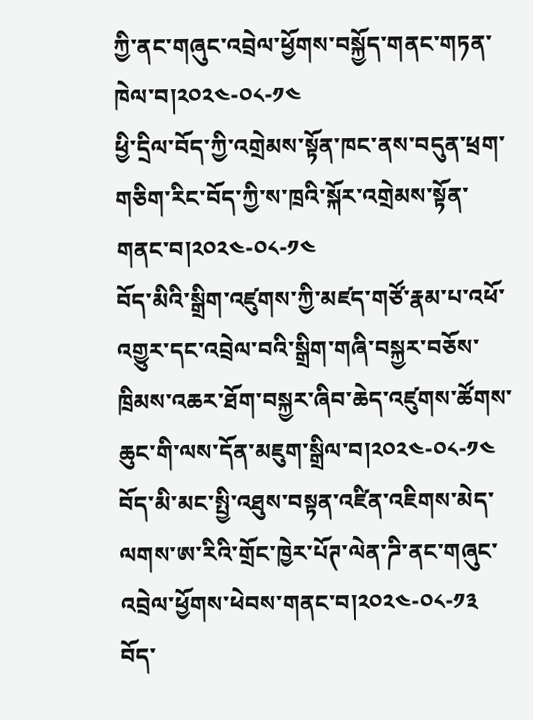ཀྱི་ནང་གཞུང་འབྲེལ་ཕྱོགས་བསྐྱོད་གནང་གཏན་ཁེལ་བ།༢༠༢༤-༠༨-༡༤
ཕྱི་དྲིལ་བོད་ཀྱི་འགྲེམས་སྟོན་ཁང་ནས་བདུན་ཕྲག་གཅིག་རིང་བོད་ཀྱི་ས་ཁྲའི་སྐོར་འགྲེམས་སྟོན་གནང་བ།༢༠༢༤-༠༨-༡༤
བོད་མིའི་སྒྲིག་འཛུགས་ཀྱི་མཛད་གཙོ་རྣམ་པ་འཕོ་འགྱུར་དང་འབྲེལ་བའི་སྒྲིག་གཞི་བསྐྱར་བཅོས་ཁྲིམས་འཆར་ཐོག་བསྐྱར་ཞིབ་ཆེད་འཛུགས་ཚོགས་ཆུང་གི་ལས་དོན་མཇུག་སྒྲིལ་བ།༢༠༢༤-༠༨-༡༤
བོད་མི་མང་སྤྱི་འཐུས་བསྟན་འཛིན་འཇིགས་མེད་ལགས་ཨ་རིའི་གྲོང་ཁྱེར་པོཊ་ལེན་ཌི་ནང་གཞུང་འབྲེལ་ཕྱོགས་ཕེབས་གནང་བ།༢༠༢༤-༠༨-༡༣
བོད་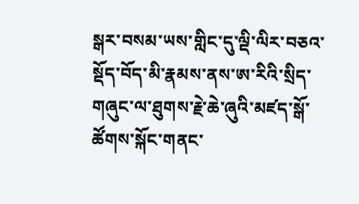སྒར་བསམ་ཡས་གླིང་དུ་ལྡི་ལིར་བཅའ་སྡོད་བོད་མི་རྣམས་ནས་ཨ་རིའི་སྲིད་གཞུང་ལ་ཐུགས་རྗེ་ཆེ་ཞུའི་མཛད་སྒོ་ཚོགས་སྐོང་གནང་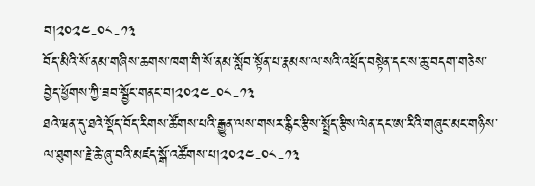བ།༢༠༢༤-༠༨-༡༣
བོད་མིའི་སོ་ནམ་གཞིས་ཆགས་ཁག་གི་སོ་ནམ་སློབ་སྟོན་པ་རྣམས་ལ་སའི་འཕྲོད་བསྟེན་དང་ས་ཆུ་བདག་གཅེས་བྱེད་ཕྱོགས་ཀྱི་ཟབ་སྦྱོང་གནང་བ།༢༠༢༤-༠༨-༡༣
ཐའེ་ཝན་དུ་ཐའེ་སྡོད་བོད་རིགས་ཚོགས་པའི་རྒྱུན་ལས་གསར་རྙིང་རྩིས་སྤྲོད་རྩིས་ལེན་དང་ཨ་རིའི་གཞུང་མང་གཉིས་ལ་ཐུགས་རྗེ་ཆེ་ཞུ་བའི་མཛད་སྒོ་འཚོགས་པ།༢༠༢༤-༠༨-༡༣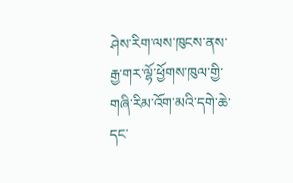ཤེས་རིག་ལས་ཁུངས་ནས་རྒྱ་གར་ལྷོ་ཕྱོགས་ཁུལ་གྱི་གཞི་རིམ་འོག་མའི་དགེ་ཆེ་དང་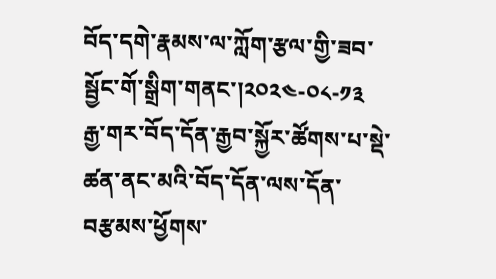བོད་དགེ་རྣམས་ལ་ཀློག་རྩལ་གྱི་ཟབ་སྦྱོང་གོ་སྒྲིག་གནང་།༢༠༢༤-༠༨-༡༣
རྒྱ་གར་བོད་དོན་རྒྱབ་སྐྱོར་ཚོགས་པ་སྡེ་ཚན་ནང་མའི་བོད་དོན་ལས་དོན་བརྩམས་ཕྱོགས་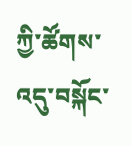ཀྱི་ཚོགས་འདུ་བསྐོང་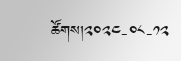ཚོགས།༢༠༢༤-༠༨-༡༢